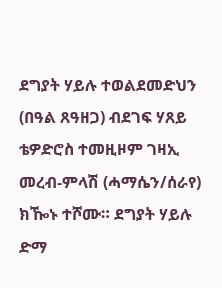ደግያት ሃይሉ ተወልደመድህን (በዓል ጸዓዘጋ) ብደገፍ ሃጸይ ቴዎድሮስ ተመዚዞም ገዛኢ መረብ-ምላሽ (ሓማሴን/ሰራየ) ክዀኑ ተሾሙ። ደግያት ሃይሉ ድማ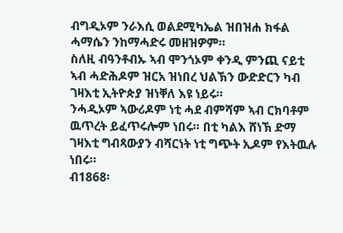ብግዲኦም ንራእሲ ወልደሚካኤል ዝበዝሐ ክፋል ሓማሴን ንከማሓድሩ መዘዝዎም።
ስለዚ ብዓንቶብኡ ኣብ ሞንጎኦም ቀንዲ ምንጪ ናይቲ ኣብ ሓድሕዶም ዝርአ ዝነበረ ህልኽን ውድድርን ካብ ገዛእቲ ኢትዮጵያ ዝነቐለ እዩ ነይሩ።
ንሓዲኦም ኣውሪዶም ነቲ ሓደ ብምሻም ኣብ ርክባቶም ዉጥረት ይፈጥሩሎም ነበሩ። በቲ ካልእ ሸነኽ ድማ ገዛእቲ ግብጻውያን ብሻርነት ነቲ ግጭት ኢዶም የእትዉሉ ነበሩ።
ብ1868፡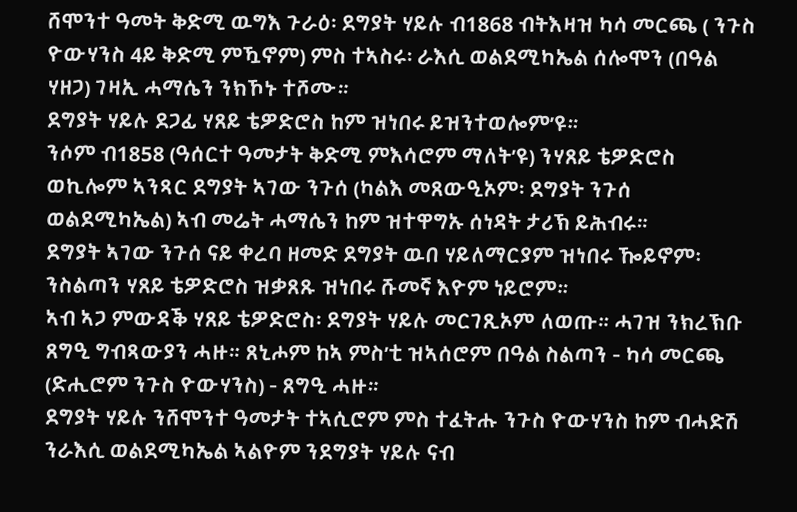ሸሞንተ ዓመት ቅድሚ ዉግእ ጉራዕ፡ ደግያት ሃይሉ ብ1868 ብትእዛዝ ካሳ መርጫ ( ንጉስ ዮውሃንስ 4ይ ቅድሚ ምዃኖም) ምስ ተኣስሩ፡ ራእሲ ወልደሚካኤል ሰሎሞን (በዓል ሃዘጋ) ገዛኢ ሓማሴን ንክኾኑ ተሾሙ።
ደግያት ሃይሉ ደጋፊ ሃጸይ ቴዎድሮስ ከም ዝነበሩ ይዝንተወሎም’ዩ።
ንሶም ብ1858 (ዓሰርተ ዓመታት ቅድሚ ምእሳሮም ማለት’ዩ) ንሃጸይ ቴዎድሮስ ወኪሎም ኣንጻር ደግያት ኣገው ንጉሰ (ካልእ መጸውዒኦም፡ ደግያት ንጉሰ ወልደሚካኤል) ኣብ መሬት ሓማሴን ከም ዝተዋግኡ ሰነዳት ታሪኽ ይሕብሩ።
ደግያት ኣገው ንጉሰ ናይ ቀረባ ዘመድ ደግያት ዉበ ሃይለማርያም ዝነበሩ ዀይኖም፡ ንስልጣን ሃጸይ ቴዎድሮስ ዝቃጸጹ ዝነበሩ ሹመኛ እዮም ነይሮም።
ኣብ ኣጋ ምውዳቕ ሃጸይ ቴዎድሮስ፡ ደግያት ሃይሉ መርገጺኦም ለወጡ። ሓገዝ ንክረኽቡ ጸግዒ ግብጻውያን ሓዙ። ጸኒሖም ከኣ ምስ’ቲ ዝኣሰሮም በዓል ስልጣን - ካሳ መርጫ (ድሒሮም ንጉስ ዮውሃንስ) - ጸግዒ ሓዙ።
ደግያት ሃይሉ ንሸሞንተ ዓመታት ተኣሲሮም ምስ ተፈትሑ ንጉስ ዮውሃንስ ከም ብሓድሽ ንራእሲ ወልደሚካኤል ኣልዮም ንደግያት ሃይሉ ናብ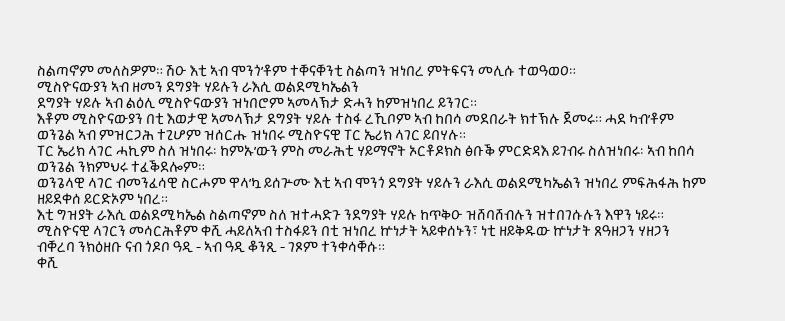ስልጣኖም መለስዎም። ሽዑ እቲ ኣብ ሞንጎ’ቶም ተቐናቐንቲ ስልጣን ዝነበረ ምትፍናን መሊሱ ተወዓወዐ።
ሚስዮናውያን ኣብ ዘመን ደግያት ሃይሉን ራእሲ ወልደሚካኤልን
ደግያት ሃይሉ ኣብ ልዕሊ ሚስዮናውያን ዝነበሮም ኣመላኽታ ድሓን ከምዝነበረ ይንገር።
እቶም ሚስዮናውያን በቲ እወታዊ ኣመላኽታ ደግያት ሃይሉ ተስፋ ረኺቦም ኣብ ከበሳ መደበራት ክተኽሉ ጀመሩ። ሓደ ካብ’ቶም ወንጌል ኣብ ምዝርጋሕ ተጊሆም ዝሰርሑ ዝነበሩ ሚስዮናዊ ፐር ኤሪክ ላገር ይበሃሉ።
ፐር ኤሪክ ላገር ሓኪም ስለ ዝነበሩ፡ ከምኡ’ውን ምስ መራሕቲ ሃይማኖት ኦርቶዶክስ ፅቡቕ ምርድዳእ ይገብሩ ስለዝነበሩ፡ ኣብ ከበሳ ወንጌል ንክምህሩ ተፈቕደሎም።
ወንጌላዊ ላገር ብመንፈሳዊ ስርሖም ዋላ’ኳ ይሰጕሙ እቲ ኣብ ሞንጎ ደግያት ሃይሉን ራእሲ ወልደሚካኤልን ዝነበረ ምፍሕፋሕ ከም ዘይደቀሰ ይርድኦም ነበረ።
እቲ ግዝያት ራእሲ ወልደሚካኤል ስልጣኖም ስለ ዝተሓድጉ ንደግያት ሃይሉ ከጥቅዑ ዝሸባሸብሉን ዝተበገሱሉን እዋን ነይሩ።
ሚስዮናዊ ላገርን መሳርሕቶም ቀሺ ሓይለኣብ ተስፋይን በቲ ዝነበረ ኵነታት ኣይቀሰኑን፣ ነቲ ዘይቅዱው ኵነታት ጸዓዘጋን ሃዘጋን ብቐረባ ንክዕዘቡ ናብ ጎዶቦ ዓዲ - ኣብ ዓዲ ቆንጺ - ገጾም ተንቀሳቐሱ።
ቀሺ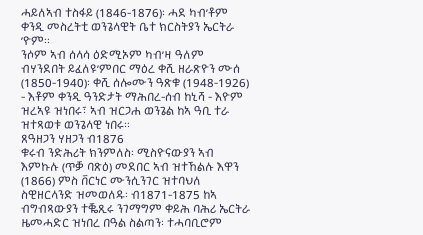ሓይለኣብ ተስፋይ (1846-1876)፡ ሓደ ካብ’ቶም ቀንዲ መስረትቲ ወንጌላዊት ቤተ ክርስትያን ኤርትራ ’ዮም።
ንሶም ኣብ ሰላሳ ዕድሚኦም ካብ’ዛ ዓለም ብሃንደበት ይፈለዩ’ምበር ማዕረ ቀሺ ዘራጽዮን ሙሰ (1850-1940)፡ ቀሺ ሰሎሙን ዓጽቁ (1948-1926) - እቶም ቀንዲ ዓንድታት ማሕበረ-ሰብ ከኒሻ - እዮም ዝረኣዩ ዝነበሩ፣ ኣብ ዝርጋሐ ወንጌል ከኣ ዓቢ ተራ ዝተጻወቱ ወንጌላዊ ነበሩ።
ጸዓዘጋን ሃዘጋን ብ1876
ቁሩብ ንድሕሪት ክንምለስ፡ ሚስዮናውያን ኣብ እምኩሉ (ጥቓ ባጽዕ) መደበር ኣብ ዝተኸልሉ እዋን (1866) ምስ ቨርነር ሙንሲንገር ዝተባህለ ስዊዘርላንድ ዝመወለዱ፡ ብ1871-1875 ከኣ ብግብጻውያን ተቘጺሩ ንገማግም ቀይሕ ባሕሪ ኤርትራ ዜመሓድር ዝነበረ በዓል ስልጣን፡ ተሓባቢሮም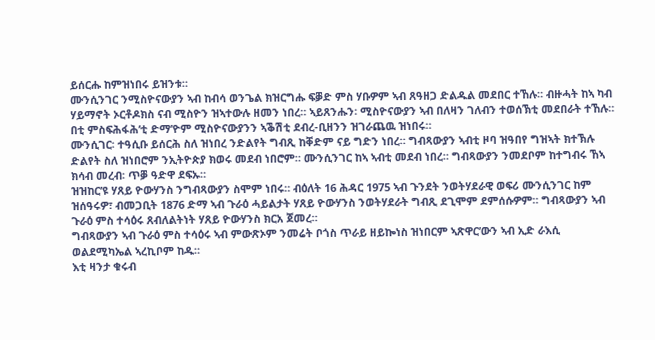ይሰርሑ ከምዝነበሩ ይዝንቱ።
ሙንሲንገር ንሚስዮናውያን ኣብ ከብሳ ወንጌል ክዝርግሑ ፍቓድ ምስ ሃቡዎም ኣብ ጸዓዘጋ ድልዱል መደበር ተኸሉ። ብዙሓት ከኣ ካብ ሃይማኖት ኦርቶዶክስ ናብ ሚስዮን ዝኣተውሉ ዘመን ነበረ። ኣይጸንሑን፡ ሚስዮናውያን ኣብ በለዛን ገለብን ተወሰኽቲ መደበራት ተኸሉ። በቲ ምስፍሕፋሕ’ቲ ድማ’ዮም ሚስዮናውያንን ኣቕሽቲ ደብረ-ቢዘንን ዝገራጨዉ ዝነበሩ።
ሙንሲገር፡ ተዓሲቡ ይሰርሕ ስለ ዝነበረ ንድልየት ግብጺ ከቐድም ናይ ግድን ነበረ። ግብጻውያን ኣብቲ ዞባ ዝዓበየ ግዝኣት ክተኽሉ ድልየት ስለ ዝነበሮም ንኢትዮጵያ ክወሩ መደብ ነበሮም። ሙንሲንገር ከኣ ኣብቲ መደብ ነበረ። ግብጻውያን ንመደቦም ከተግብሩ ኸኣ ክሳብ መረብ፡ ጥቓ ዓድዋ ደፍኡ።
ዝዝከር’ዩ ሃጸይ ዮውሃንስ ንግብጻውያን ስሞም ነበሩ። ብዕለት 16 ሕዳር 1975 ኣብ ጉንደት ንወትሃደራዊ ወፍሪ ሙንሲንገር ከም ዝሰዓሩዎ፣ ብመጋቢት 1876 ድማ ኣብ ጉራዕ ሓይልታት ሃጸይ ዮውሃንስ ንወትሃደራት ግብጺ ደጊሞም ደምሰሱዎም። ግብጻውያን ኣብ ጉራዕ ምስ ተሳዕሩ ጸብለልትነት ሃጸይ ዮውሃንስ ክርአ ጀመረ።
ግብጻውያን ኣብ ጉራዕ ምስ ተሳዕሩ ኣብ ምውጽኦም ንመሬት ቦጎስ ጥራይ ዘይኰነስ ዝነበርም ኣጽዋር’ውን ኣብ ኢድ ራእሲ ወልደሚካኤል ኣረኪቦም ከዱ።
እቲ ዛንታ ቁሩብ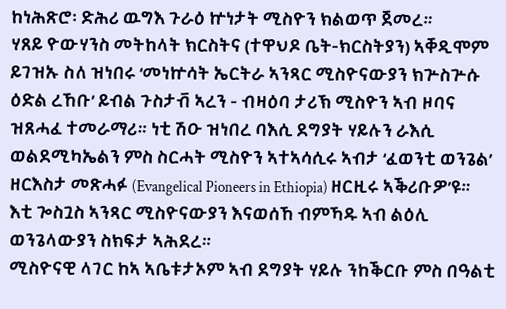ከነሕጽሮ፡ ድሕሪ ዉግእ ጉራዕ ኵነታት ሚስዮን ክልወጥ ጀመረ።
ሃጸይ ዮውሃንስ መትከላት ክርስትና (ተዋህዶ ቤት-ክርስትያን) ኣቐዲሞም ይገዝኡ ስለ ዝነበሩ ‘መነኵሳት ኤርትራ ኣንጻር ሚስዮናውያን ክጕስጕሱ ዕድል ረኸቡ’ ይብል ጉስታቭ ኣረን - ብዛዕባ ታሪኽ ሚስዮን ኣብ ዞባና ዝጸሓፈ ተመራማሪ። ነቲ ሽዑ ዝነበረ ባእሲ ደግያት ሃይሉን ራእሲ ወልደሚካኤልን ምስ ስርሓት ሚስዮን ኣተኣሳሲሩ ኣብታ ‘ፈወንቲ ወንጌል’ ዘርእስታ መጽሓፉ (Evangelical Pioneers in Ethiopia) ዘርዚሩ ኣቕሪቡዎ’ዩ።
እቲ ጐስጓስ ኣንጻር ሚስዮናውያን እናወሰኸ ብምኻዱ ኣብ ልዕሊ ወንጌላውያን ስክፍታ ኣሕደረ።
ሚስዮናዊ ላገር ከኣ ኣቤቱታኦም ኣብ ደግያት ሃይሉ ንከቕርቡ ምስ በዓልቲ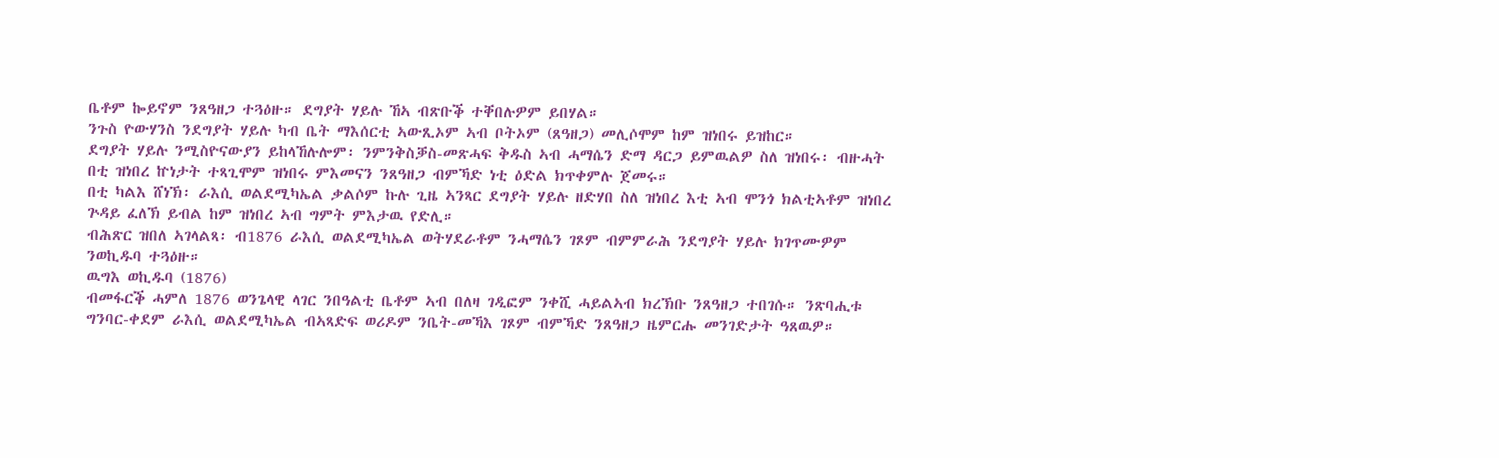ቤቶም ኰይኖም ንጸዓዘጋ ተጓዕዙ። ደግያት ሃይሉ ኸኣ ብጽቡቕ ተቐበሉዎም ይበሃል።
ንጉስ ዮውሃንስ ንደግያት ሃይሉ ካብ ቤት ማእሰርቲ ኣውጺኦም ኣብ ቦትኦም (ጸዓዘጋ) መሊሶሞም ከም ዝነበሩ ይዝከር።
ደግያት ሃይሉ ንሚስዮናውያን ይከላኸሉሎም፡ ንምንቅስቓስ-መጽሓፍ ቅዱስ ኣብ ሓማሴን ድማ ዳርጋ ይምዉልዎ ስለ ዝነበሩ፡ ብዙሓት በቲ ዝነበረ ኵነታት ተጻጊሞም ዝነበሩ ምእመናን ንጸዓዘጋ ብምኻድ ነቲ ዕድል ክጥቀምሉ ጀመሩ።
በቲ ካልእ ሸነኽ፡ ራእሲ ወልደሚካኤል ቃልሶም ኩሉ ጊዜ ኣንጻር ደግያት ሃይሉ ዘድሃበ ስለ ዝነበረ እቲ ኣብ ሞንጎ ክልቲኣቶም ዝነበረ ጕዳይ ፈለኽ ይብል ከም ዝነበረ ኣብ ግምት ምእታዉ የድሊ።
ብሕጽር ዝበለ ኣገላልጻ፡ ብ1876 ራእሲ ወልደሚካኤል ወትሃደራቶም ንሓማሴን ገጾም ብምምራሕ ንደግያት ሃይሉ ክገጥሙዎም ንወኪዱባ ተጓዕዙ።
ዉግእ ወኪዱባ (1876)
ብመፋርቕ ሓምለ 1876 ወንጌላዊ ላገር ንበዓልቲ ቤቶም ኣብ በለዛ ገዲፎም ንቀሺ ሓይልኣብ ክረኽቡ ንጸዓዘጋ ተበገሱ። ንጽባሒቱ ግንባር-ቀደም ራእሲ ወልደሚካኤል ብኣጻድፍ ወሪዶም ንቤት-መኻእ ገጾም ብምኻድ ንጸዓዘጋ ዜምርሑ መንገድታት ዓጸዉዎ።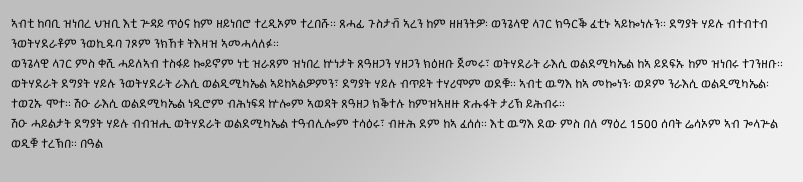ኣብቲ ከባቢ ዝነበረ ህዝቢ እቲ ጕዳይ ጥዕና ከም ዘይነበሮ ተረዲኦም ተረበሹ። ጸሓፊ ጉስታቭ ኣረን ከም ዘዘንትዎ፡ ወንጌላዊ ላገር ክዓርቕ ፈቲኑ ኣይኰነሉን። ደግያት ሃይሉ ብተብተብ ንወትሃደራቶም ንወኪዱባ ገጾም ንክኸቱ ትእዛዝ ኣመሓላለፉ።
ወንጌላዊ ላገር ምስ ቀሺ ሓይለኣብ ተስፋይ ኰይኖም ነቲ ዝራጸም ዝነበረ ኵነታት ጸዓዘጋን ሃዘጋን ክዕዘቡ ጀመሩ፣ ወትሃደራት ራእሲ ወልደሚካኤል ከኣ ይደፍኡ ከም ዝነበሩ ተገንዘቡ።
ወትሃደራት ደግያት ሃይሉ ንወትሃደራት ራእሲ ወልዲሚካኤል ኣይከኣልዎምን፣ ደግያት ሃይሉ ብጥይት ተሃሪሞም ወደቑ። ኣብቲ ዉግእ ከኣ መኰነን፡ ወዶም ንራእሲ ወልዲሚካኤል፡ ተወጊኡ ሞተ። ሽዑ ራእሲ ወልደሚካኤል ነዲሮም ብሕነፍዳ ኵሎም ኣወዳት ጸዓዘጋ ክቕተሉ ከምዝኣዘዙ ጽሑፋት ታሪኽ ይሕብሩ።
ሽዑ ሓይልታት ደግያት ሃይሉ ብብዝሒ ወትሃደራት ወልደሚካኤል ተዓብሊሎም ተሳዕሩ፣ ብዙሕ ደም ከኣ ፈሰሰ። እቲ ዉግእ ደው ምስ በለ ማዕረ 1500 ሰባት ሬሳኦም ኣብ ጐላጕል ወዲቑ ተረኽበ። በዓል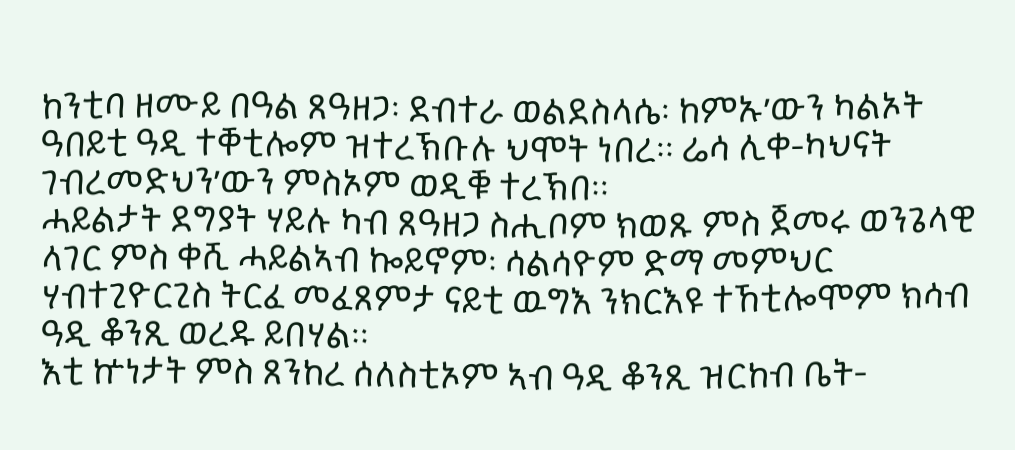ከንቲባ ዘሙይ በዓል ጸዓዘጋ፡ ደብተራ ወልደስላሴ፡ ከምኡ’ውን ካልኦት ዓበይቲ ዓዲ ተቐቲሎም ዝተረኽቡሉ ህሞት ነበረ። ሬሳ ሊቀ-ካህናት ገብረመድህን’ውን ምስኦም ወዲቑ ተረኽበ።
ሓይልታት ደግያት ሃይሉ ካብ ጸዓዘጋ ስሒቦም ክወጹ ምስ ጀመሩ ወንጌላዊ ላገር ምስ ቀሺ ሓይልኣብ ኰይኖም፡ ሳልሳዮም ድማ መምህር ሃብተጊዮርጊስ ትርፈ መፈጸምታ ናይቲ ዉግእ ንክርእዩ ተኸቲሎሞም ክሳብ ዓዲ ቆንጺ ወረዱ ይበሃል።
እቲ ኵነታት ምስ ጸንከረ ሰለስቲኦም ኣብ ዓዲ ቆንጺ ዝርከብ ቤት-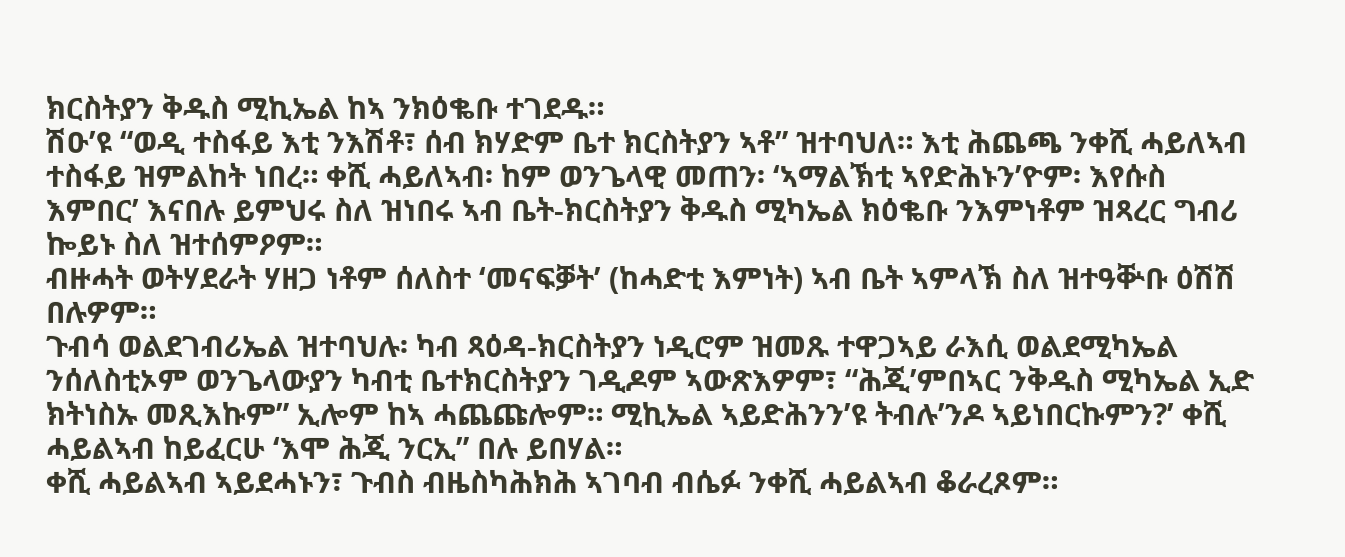ክርስትያን ቅዱስ ሚኪኤል ከኣ ንክዕቈቡ ተገደዱ።
ሽዑ’ዩ “ወዲ ተስፋይ እቲ ንእሽቶ፣ ሰብ ክሃድም ቤተ ክርስትያን ኣቶ” ዝተባህለ። እቲ ሕጨጫ ንቀሺ ሓይለኣብ ተስፋይ ዝምልከት ነበረ። ቀሺ ሓይለኣብ፡ ከም ወንጌላዊ መጠን፡ ‘ኣማልኽቲ ኣየድሕኑን’ዮም፡ እየሱስ እምበር’ እናበሉ ይምህሩ ስለ ዝነበሩ ኣብ ቤት-ክርስትያን ቅዱስ ሚካኤል ክዕቈቡ ንእምነቶም ዝጻረር ግብሪ ኰይኑ ስለ ዝተሰምዖም።
ብዙሓት ወትሃደራት ሃዘጋ ነቶም ሰለስተ ‘መናፍቓት’ (ከሓድቲ እምነት) ኣብ ቤት ኣምላኽ ስለ ዝተዓቝቡ ዕሽሽ በሉዎም።
ጉብሳ ወልደገብሪኤል ዝተባህሉ፡ ካብ ጻዕዳ-ክርስትያን ነዲሮም ዝመጹ ተዋጋኣይ ራእሲ ወልደሚካኤል ንሰለስቲኦም ወንጌላውያን ካብቲ ቤተክርስትያን ገዲዶም ኣውጽእዎም፣ “ሕጂ’ምበኣር ንቅዱስ ሚካኤል ኢድ ክትነስኡ መጺእኩም” ኢሎም ከኣ ሓጨጩሎም። ሚኪኤል ኣይድሕንን’ዩ ትብሉ’ንዶ ኣይነበርኩምን?’ ቀሺ ሓይልኣብ ከይፈርሁ ‘እሞ ሕጂ ንርኢ” በሉ ይበሃል።
ቀሺ ሓይልኣብ ኣይደሓኑን፣ ጉብስ ብዜስካሕክሕ ኣገባብ ብሴፉ ንቀሺ ሓይልኣብ ቆራረጾም።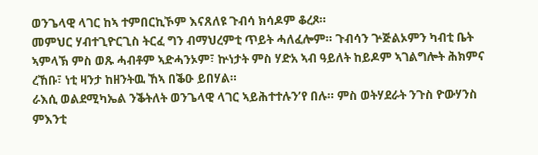ወንጌላዊ ላገር ከኣ ተምበርኪኾም እናጸለዩ ጉብሳ ክሳዶም ቆረጾ።
መምህር ሃብተጊዮርጊስ ትርፈ ግን ብማህረምቲ ጥይት ሓለፈሎም። ጉብሳን ጕጅልኦምን ካብቲ ቤት ኣምላኽ ምስ ወጹ ሓብቶም ኣድሓንኦም፣ ኵነታት ምስ ሃድአ ኣብ ዓይለት ከይዶም ኣገልግሎት ሕክምና ረኸቡ፣ ነቲ ዛንታ ከዘንትዉ ኸኣ በቕዑ ይበሃል።
ራእሲ ወልደሚካኤል ንቕትለት ወንጌላዊ ላገር ኣይሕተተሉን’የ በሉ። ምስ ወትሃደራት ንጉስ ዮውሃንስ ምእንቲ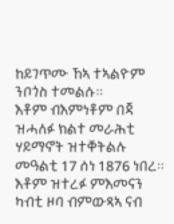ከይገጥሙ ኸኣ ተኣልዮም ንቦጎስ ተመልሱ።
እቶም ብእምነቶም በጃ ዝሓለፉ ክልተ መራሕቲ ሃይማኖት ዝተቐትልሉ መዓልቲ 17 ሰነ 1876 ነበረ። እቶም ዝተረፉ ምእመናን ካብቲ ዞባ ብምውጻኣ ናብ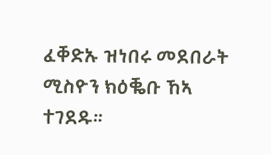ፈቐድኡ ዝነበሩ መደበራት ሚስዮን ክዕቘቡ ኸኣ ተገደዱ።